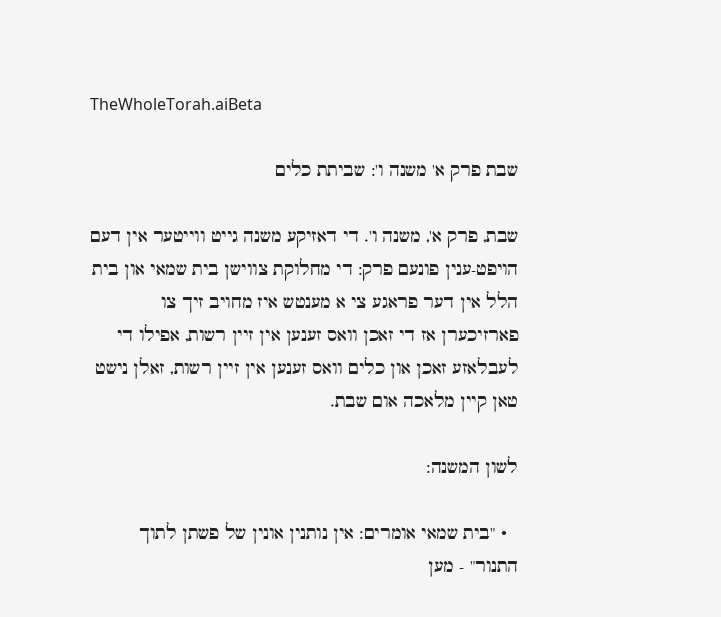TheWholeTorah.aiBeta

שבת פרק א' משנה ו': שביתת כלים

שבת, פרק א', משנה ו'. די דאזיקע משנה גייט ווייטער אין דעם הויפט-ענין פונעם פרק: די מחלוקת צווישן בית שמאי און בית הלל אין דער פראגע צי א מענטש איז מחויב זיך צו פארזיכערן אז די זאכן וואס זענען אין זיין רשות, אפילו די לעבלאזע זאכן און כלים וואס זענען אין זיין רשות, זאלן נישט טאן קיין מלאכה אום שבת.

לשון המשנה:

  • "בית שמאי אומרים: אין נותנין אונין של פשתן לתוך התנור" - מען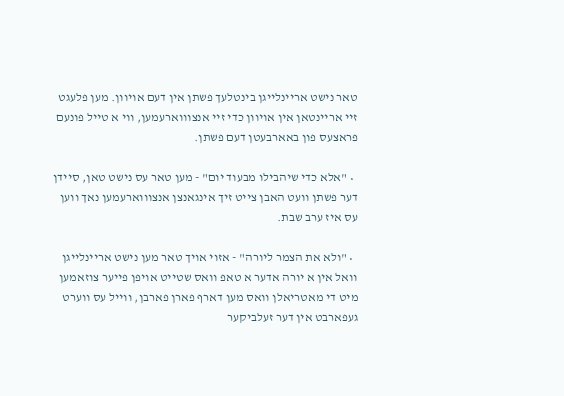טאר נישט אריינלייגן בינטלעך פשתן אין דעם אויוון. מען פלעגט זיי אריינטאן אין אויוון כדי זיי אנצוווארעמען, ווי א טייל פונעם פראצעס פון באארבעטן דעם פשתן.

  • "אלא כדי שיהבילו מבעוד יום" - מען טאר עס נישט טאן, סיידן דער פשתן וועט האבן צייט זיך אינגאנצן אנצוווארעמען נאך ווען עס איז ערב שבת.

  • "ולא את הצמר ליורה" - אזוי אויך טאר מען נישט אריינלייגן וואל אין א יורה אדער א טאפ וואס שטייט אויפן פייער צוזאמען מיט די מאטריאלן וואס מען דארף פארן פארבן, ווייל עס ווערט געפארבט אין דער זעלביקער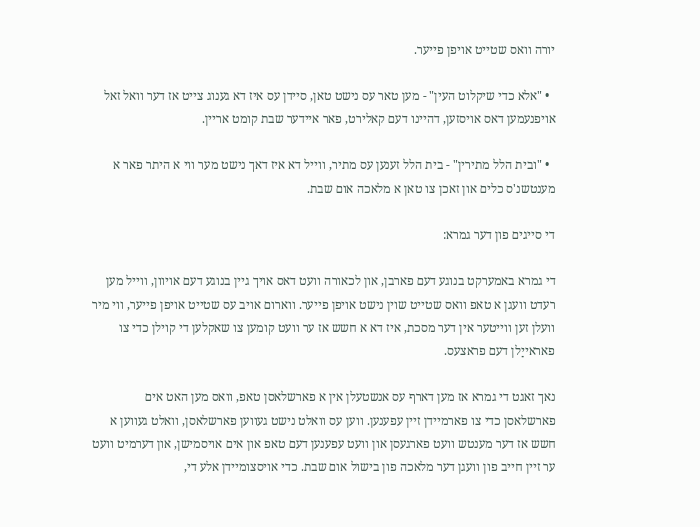יורה וואס שטייט אויפן פייער.

  • "אלא כדי שיקלוט העין" - מען טאר עס נישט טאן, סיידן עס איז דא גענוג צייט אז דער וואל זאל אויפנעמען דאס אויסזען, דהיינו דעם קאלירט, פאר איידער שבת קומט אריין.

  • "ובית הלל מתירין" - בית הלל זענען עס מתיר, ווייל דא איז דאך נישט מער ווי א היתר פאר א מענטשנ'ס כלים און זאכן צו טאן א מלאכה אום שבת.

די סייגים פון דער גמרא:

די גמרא באמערקט בנוגע דעם פארבן, און לכאורה וועט דאס אויך גיין בנוגע דעם אויוון, ווייל מען רעדט וועגן א טאפ וואס שטייט שוין נישט אויפן פייער. ווארום אויב עס שטייט אויפן פייער, ווי מיר וועלן זען ווייטער אין דער מסכת, איז דא א חשש אז ער וועט קומען צו שאקלען די קוילן כדי צו פאראייַלן דעם פראצעס.

נאך זאגט די גמרא אז מען דארף עס אנשטעלן אין א פארשלאסן טאפ, וואס מען האט אים פארשלאסן כדי צו פארמיידן זיין עפענען. ווען עס וואלט נישט געווען פארשלאסן, וואלט געווען א חשש אז דער מענטש וועט פארגעסן און וועט עפענען דעם טאפ און אים אויסמישן, און דערמיט וועט ער זיין חייב פון וועגן דער מלאכה פון בישול אום שבת. כדי אויסצומיידן אלע די,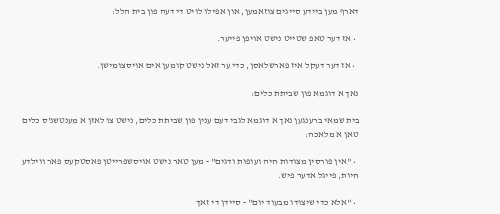דארף מען ביידע סייגים צוזאמען, און אפילו לויט די דעה פון בית הלל:

  • אז דער טאפ שטייט נישט אויפן פייער.

  • אז דער דעקל איז פארשלאסן, כדי ער זאל נישט קומען אים אויסצומישן.

נאך א דוגמא פון שביתת כלים:

בית שמאי ברענגען נאך א דוגמא לגבי דעם ענין פון שביתת כלים, נישט צו לאזן א מענטשנ'ס כלים טאן א מלאכה:

  • "אין פורסין מצודות חיה ועופות ודגים" - מען טאר נישט אויסשפרייטן פאסטקעס פאר ווילדע חיות, פייגל אדער פיש.

  • "אלא כדי שיצודו מבעוד יום" - סיידן די זאך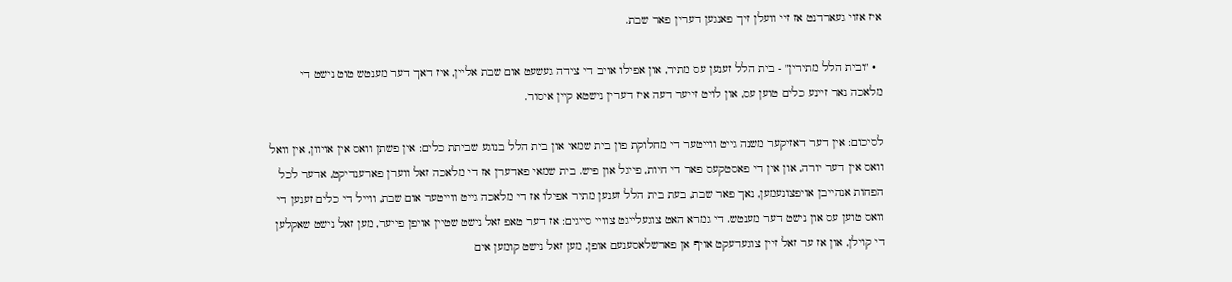איז אזוי געארדנט אז זיי וועלן זיך פאנגען דערין פאר שבת.

  • "ובית הלל מתירין" - בית הלל זענען עס מתיר, און אפילו אויב די צידה געשעט אום שבת אליין, איז דאך דער מענטש טוט נישט די מלאכה נאר זיינע כלים טוען עס, און לויט זייער דעה איז דערין נישטא קיין איסור.

לסיכום: אין דער דאזיקער משנה גייט ווייטער די מחלוקת פון בית שמאי און בית הלל בנוגע שביתת כלים: אין פשתן וואס אין אויוון, אין וואל וואס אין דער יורה, און אין די פאסטקעס פאר די חיות, פייגל און פיש. בית שמאי פאדערן אז די מלאכה זאל ווערן פארענדיקט, אדער לכל הפחות אנהייבן אויפצונעמען, נאך פאר שבת, בעת בית הלל זענען מתיר אפילו אז די מלאכה גייט ווייטער אום שבת, ווייל די כלים זענען די וואס טוען עס און נישט דער מענטש. די גמרא האט צוגעלייגט צוויי סייגים: אז דער טאפ זאל נישט שטיין אויפן פייער, מען זאל נישט שאקלען די קוילן, און אז ער זאל זיין צוגעדעקט אויף אן פארשלאסענעם אופן, מען זאל נישט קומען אים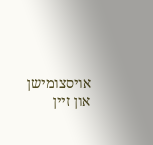אויסצומישן און זיין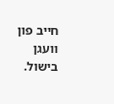חייב פון וועגן בישול.